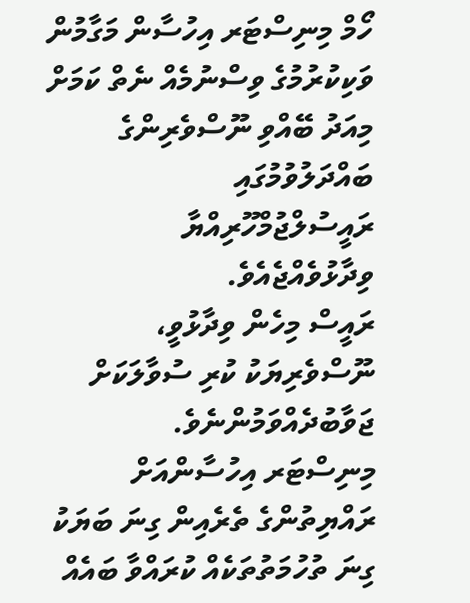ހޯމް މިނިސްޓަރ އިހުސާން މަގާމުން ވަކިކުރުމުގެ ވިސްނުމެއް ނެތް ކަމަށް މިއަދު ބޭއްވި ނޫސްވެރިންގެ ބައްދަލުވުމުގައި ރައީސުލްޖުމްހޫރިއްޔާ ވިދާޅުވެއްޖެއެވެ.
ރައީސް މިހެން ވިދާޅުވީ، ނޫސްވެރިޔަކު ކުރި ސުވާލަކަށް ޖަވާބުދެއްވަމުންނެވެ.
މިނިސްޓަރ އިހުސާންއަށް ރައްޔިތުންގެ ތެރެއިން ގިނަ ބަޔަކު ގިނަ ތުހުމަތުތަކެއް ކުރައްވާ ބައެއް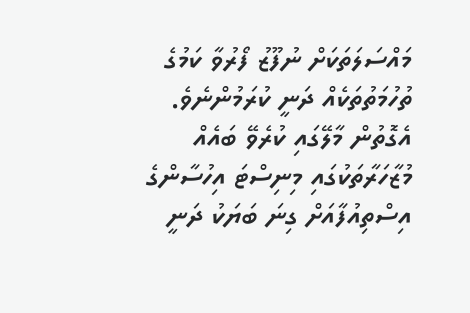މައްސަލަތަކަށް ނުފޫޒު ފޯރުވާ ކަމުގެ ތުހުމަތުތަކެއް ދަނީ ކުރަމުންނެވެ.
އެގޮތުން މާލޭގައި ކުރެވޭ ބައެއް މުޒާހަރާތަކުގައި މިނިސްޓަ އިހުސާންގެ އިސްތިއުފާއަށް ގިނަ ބަޔަކު ދަނީ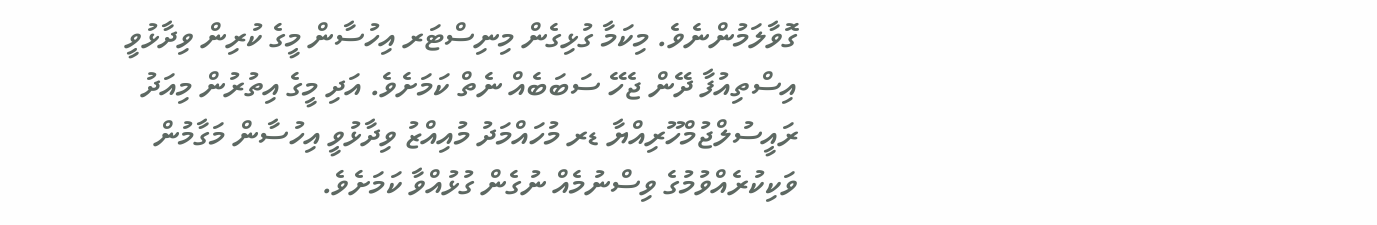ގޮވާލަމުންނެވެ. މިކަމާ ގުޅިގެން މިނިސްޓަރ އިހުސާން މީގެ ކުރިން ވިދާޅުވީ އިސްތިއުފާ ދޭން ޖެހޭ ސަބަބެއް ނެތް ކަމަށެވެ. އަދި މީގެ އިތުރުން މިއަދު ރައީސުލްޖުމްހޫރިއްޔާ ޑރ މުހައްމަދު މުއިއްޒު ވިދާޅުވީ އިހުސާން މަގާމުން ވަކިކުރެއްވުމުގެ ވިސްނުމެއް ނުގެން ގުޅުއްވާ ކަމަށެވެ.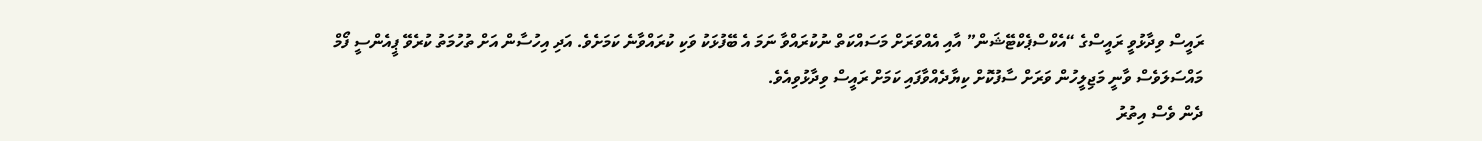ރައީސް ވިދާޅުވީ ރައީސްގެ “އެކްސްޕެކްޓޭޝަން” އާއި އެއްވަރަށް މަސައްކަތް ނުކުރައްވާ ނަމަ އެ ބޭފުޅަކު ވަކި ކުރައްވާނެ ކަމަށެވެ. އަދި އިހުސާން އަށް ތުހުމަތު ކުރެވޭ ޕީއެންސީ ފޯމް މައްސަލަވެސް ވާނީ މަޖިލީހުން ވަރަށް ސާފުކޮށް ކިޔާދެއްވާފައި ކަމަށް ރައީސް ވިދާޅުވިއެވެ.
ދެން ވެސް އިތުރު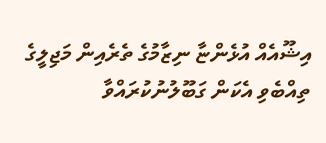އިޝޫއެއް އުޅެންޏާ ނިޒާމުގެ ތެރެއިން މަޖިލީގެ ތިއްބެވި އެކަން ގަބޫލުނުކުރައްވާ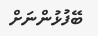ބޭފުޅުންނަށް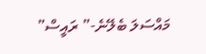މައްސަލަ ބެލޭނެ-” ރައީސް”